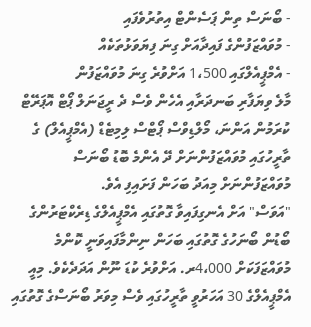- ބޯނަސް ތިން ޕަސެންޓް އިތުރުވެފައި
- މުވައްޒަފުންގެ ފައިދާއަށް ގިނަ ފިޔަވަޅުތަކެއް
- އެމްޕީއެލްގައި 1،500 އަށްވުރެ ގިނަ މުވައްޒަފުން
މާލެ ވިޔަފާރި ބަނދަރާއި އެހެން ވެސް ދެ ރީޖަނަލް ޕޯޓް އޮޕަރޭޓް ކުރަމުން އަންނަ، މޯލްޑިވްސް ޕޯޓްސް ލިމިޓެޑް (އެމްޕީއެލް) ގެ ތާރީހުގައި މުވައްޒަފުންނަށް ދޭ އެންމެ ބޮޑު ބޯނަސް މުވައްޒަފުންނަށް މިއަދު ބަހަން ފަށައިފި އެވެ.
"އަވަސް" އަށް އެނގިފައިވާ ގޮތުގައި އެމްޕީއެލްގެ ޑިރެކްޓަރުންގެ ބޯޑުން ބޯނަހުގެ ގޮތުގައި ބަހަން ނިންމާފައިވަނީ ކޮންމެ މުވައްޒަފަކަށް 4،000ރ. އަށްވުރެ ކުޑަ ނޫން އަދަދެކެވެ. މިއީ އެމްޕީއެލްގެ 30 އަހަރުވީ ތާރީހުގައި ވެސް މިވަރު ބޯނަސްގެ ގޮތުގައި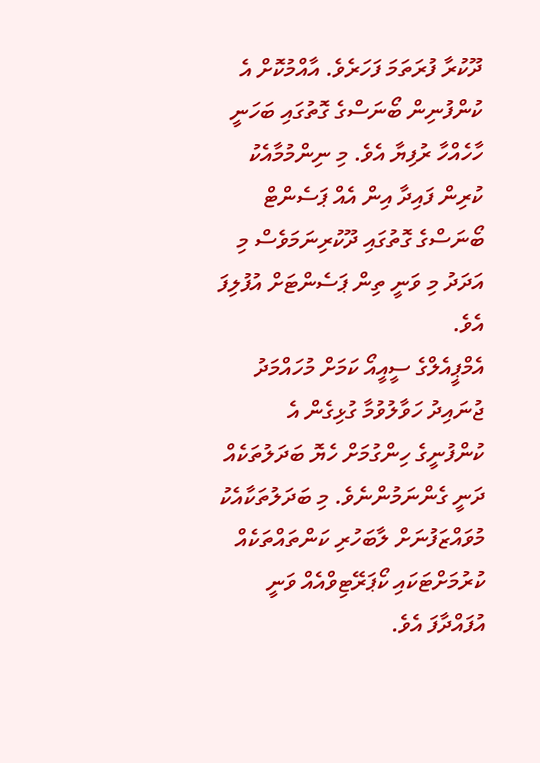ދޫކުރާ ފުރަތަމަ ފަހަރެވެ. އާއްމުކޮށް އެ ކުންފުނިން ބޯނަސްގެ ގޮތުގައި ބަހަނީ ހާހެއްހާ ރުފިޔާ އެވެ. މި ނިންމުމާއެކު ކުރިން ފައިދާ އިން އެއް ޕަސެންޓް ބޯނަސްގެ ގޮތުގައި ދޫކުރިނަމަވެސް މި އަދަދު މި ވަނީ ތިން ޕަސެންޓަށް އުފުލިފަ އެވެ.
އެމްޕީއެލްގެ ސީއީއޯ ކަމަށް މުހައްމަދު ޖުނައިދު ހަވާލުވުމާ ގުޅިގެން އެ ކުންފުނީގެ ހިންގުމަށް ހެޔޮ ބަދަލުތަކެއް ދަނީ ގެންނަމުންނެވެ. މި ބަދަލުތަކާއެކު މުވައްޒަފުނަށް ލާބަހުރި ކަންތައްތަކެއް ކުރުމަށްޓަކައި ކޯޕަރޭޓިވްއެއް ވަނީ އުފައްދާފަ އެވެ.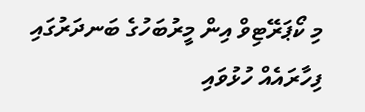މި ކޯޕަރޭޓިވް އިން މީރުބަހުގެ ބަނދަރުގައި ފިހާރައެއް ހުޅުވައި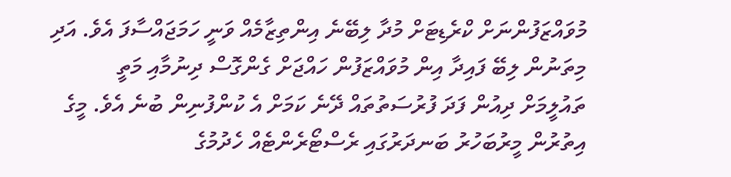މުވައްޒަފުންނަށް ކްރެޑިޓަށް މުދާ ލިބޭނެ އިންތިޒާމެއް ވަނީ ހަމަޖައްސާފަ އެވެ. އަދި މިތަނުން ލިބޭ ފައިދާ އިން މުވައްޒަފުން ހައްޖަށް ގެންގޮސް ދިނުމާއި މަތީ ތައުލީމަށް ދިއުން ފަދަ ފުރުސަތުތައް ދޭނެ ކަމަށް އެ ކުންފުނިން ބުނެ އެވެ. މީގެ އިތުރުން މީރުބަހުރު ބަނދަރުގައި ރެސްޓޯރެންޓެއް ހެދުމުގެ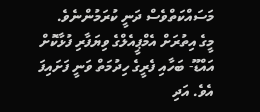މަސައްކަތްވެސް ދަނީ ކުރަމުންނެވެ.
މީގެ އިތުރަށް އެމްޕީއެލްގެ ވިޔަފާރި ފުޅާކޮށް އައްޑޫ- ބަހާއި ފެރީގެ ހިދުމަތް ވަނީ ފަށައިފަ އެވެ. އަދި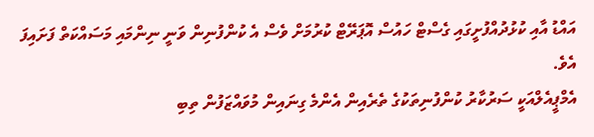އައްޑު އާއި ކުޅުދުއްފުށީގައި ގެސްޓް ހައުސް އޮޕަރޭޓް ކުރުމަށް ވެސް އެ ކުންފުނިން ވަނީ ނިންމައި މަސައްކަތް ފަށައިފަ އެވެ.
އެމްޕީއެލްއަކީ ސަރުކާރު ކުންފުނިތަކުގެ ތެރެއިން އެންމެ ގިނައިން މުވައްޒަފުން ތިބި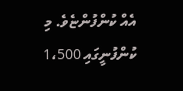އެއް ކުންފުންޏެވެ. މި ކުންފުނީގައި 1،500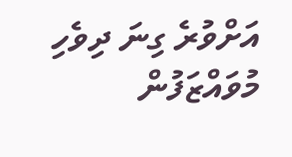އަށްވުރެ ގިނަ ދިވެހި މުވައްޒަފުން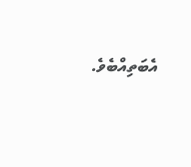އެބަތިއްބެވެ.